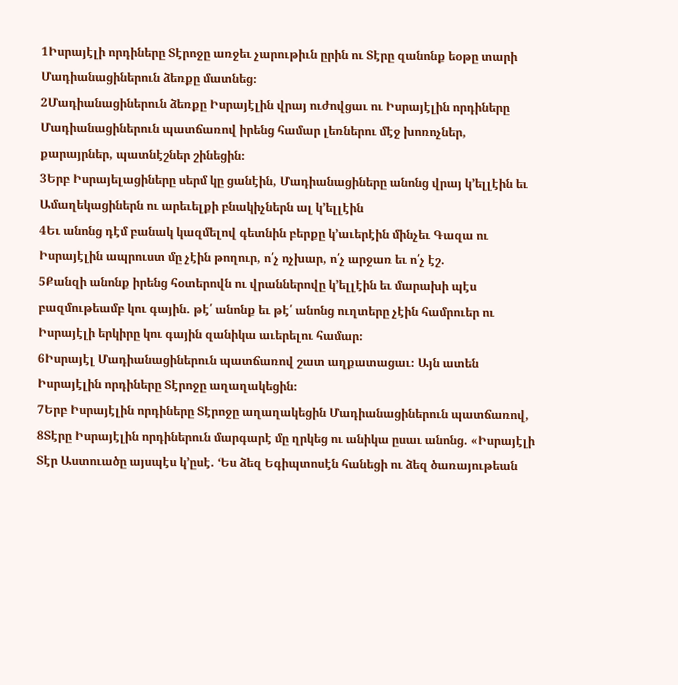1Իսրայէլի որդիները Տէրոջը առջեւ չարութիւն ըրին ու Տէրը զանոնք եօթը տարի Մադիանացիներուն ձեռքը մատնեց։
2Մադիանացիներուն ձեռքը Իսրայէլին վրայ ուժովցաւ ու Իսրայէլին որդիները Մադիանացիներուն պատճառով իրենց համար լեռներու մէջ խոռոչներ, քարայրներ, պատնէշներ շինեցին։
3Երբ Իսրայելացիները սերմ կը ցանէին, Մադիանացիները անոնց վրայ կ’ելլէին եւ Ամաղեկացիներն ու արեւելքի բնակիչներն ալ կ’ելլէին
4Եւ անոնց դէմ բանակ կազմելով գետնին բերքը կ’աւերէին մինչեւ Գազա ու Իսրայէլին ապրուստ մը չէին թողուր, ո՛չ ոչխար, ո՛չ արջառ եւ ո՛չ էշ.
5Քանզի անոնք իրենց հօտերովն ու վրաններովը կ’ելլէին եւ մարախի պէս բազմութեամբ կու գային. թէ՛ անոնք եւ թէ՛ անոնց ուղտերը չէին համրուեր ու Իսրայէլի երկիրը կու գային զանիկա աւերելու համար։
6Իսրայէլ Մադիանացիներուն պատճառով շատ աղքատացաւ։ Այն ատեն Իսրայէլին որդիները Տէրոջը աղաղակեցին։
7Երբ Իսրայէլին որդիները Տէրոջը աղաղակեցին Մադիանացիներուն պատճառով,
8Տէրը Իսրայէլին որդիներուն մարգարէ մը ղրկեց ու անիկա ըսաւ անոնց. «Իսրայէլի Տէր Աստուածը այսպէս կ’ըսէ. ‘Ես ձեզ Եգիպտոսէն հանեցի ու ձեզ ծառայութեան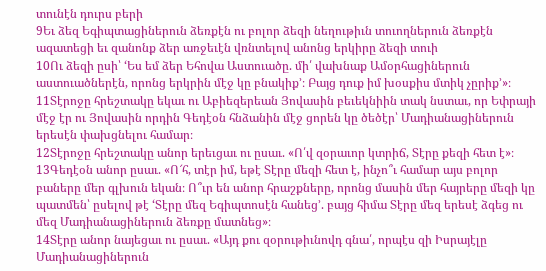տունէն դուրս բերի
9Եւ ձեզ Եգիպտացիներուն ձեռքէն ու բոլոր ձեզի նեղութիւն տուողներուն ձեռքէն ազատեցի եւ զանոնք ձեր առջեւէն վռնտելով անոնց երկիրը ձեզի տուի
10Ու ձեզի ըսի՝ ‘Ես եմ ձեր Եհովա Աստուածը. մի՛ վախնաք Ամօրհացիներուն աստուածներէն, որոնց երկրին մէջ կը բնակիք’։ Բայց դուք իմ խօսքիս մտիկ չըրիք’»։
11Տէրոջը հրեշտակը եկաւ ու Աբիեզերեան Յովասին բեւեկնիին տակ նստաւ, որ Եփրայի մէջ էր ու Յովասին որդին Գեդէօն հնձանին մէջ ցորեն կը ծեծէր՝ Մադիանացիներուն երեսէն փախցնելու համար։
12Տէրոջը հրեշտակը անոր երեւցաւ ու ըսաւ. «Ո՛վ զօրաւոր կտրիճ, Տէրը քեզի հետ է»։
13Գեդէօն անոր ըսաւ. «Ո՜հ, տէր իմ, եթէ Տէրը մեզի հետ է, ինչո՞ւ համար այս բոլոր բաները մեր գլխուն եկան։ Ո՞ւր են անոր հրաշքները, որոնց մասին մեր հայրերը մեզի կը պատմեն՝ ըսելով թէ ‘Տէրը մեզ Եգիպտոսէն հանեց’. բայց հիմա Տէրը մեզ երեսէ ձգեց ու մեզ Մադիանացիներուն ձեռքը մատնեց»։
14Տէրը անոր նայեցաւ ու ըսաւ. «Այդ քու զօրութիւնովդ գնա՛, որպէս զի Իսրայէլը Մադիանացիներուն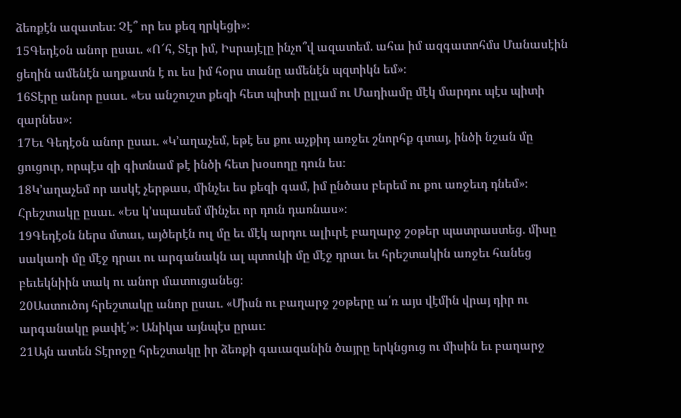ձեռքէն ազատես։ Չէ՞ որ ես քեզ ղրկեցի»։
15Գեդէօն անոր ըսաւ. «Ո՜հ, Տէր իմ, Իսրայէլը ինչո՞վ ազատեմ. ահա իմ ազգատոհմս Մանասէին ցեղին ամենէն աղքատն է ու ես իմ հօրս տանը ամենէն պզտիկն եմ»։
16Տէրը անոր ըսաւ. «Ես անշուշտ քեզի հետ պիտի ըլլամ ու Մադիամը մէկ մարդու պէս պիտի զարնես»։
17Եւ Գեդէօն անոր ըսաւ. «Կ’աղաչեմ, եթէ ես քու աչքիդ առջեւ շնորհք գտայ, ինծի նշան մը ցուցուր, որպէս զի գիտնամ թէ ինծի հետ խօսողը դուն ես։
18Կ’աղաչեմ որ ասկէ չերթաս, մինչեւ ես քեզի գամ, իմ ընծաս բերեմ ու քու առջեւդ դնեմ»։ Հրեշտակը ըսաւ. «Ես կ’սպասեմ մինչեւ որ դուն դառնաս»։
19Գեդէօն ներս մտաւ, այծերէն ուլ մը եւ մէկ արդու ալիւրէ բաղարջ շօթեր պատրաստեց. միսը սակառի մը մէջ դրաւ ու արգանակն ալ պտուկի մը մէջ դրաւ եւ հրեշտակին առջեւ հանեց բեւեկնիին տակ ու անոր մատուցանեց։
20Աստուծոյ հրեշտակը անոր ըսաւ. «Միսն ու բաղարջ շօթերը ա՛ռ այս վէմին վրայ դիր ու արգանակը թափէ՛»։ Անիկա այնպէս ըրաւ։
21Այն ատեն Տէրոջը հրեշտակը իր ձեռքի գաւազանին ծայրը երկնցուց ու միսին եւ բաղարջ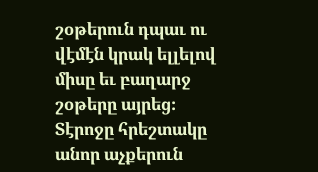շօթերուն դպաւ ու վէմէն կրակ ելլելով միսը եւ բաղարջ շօթերը այրեց։ Տէրոջը հրեշտակը անոր աչքերուն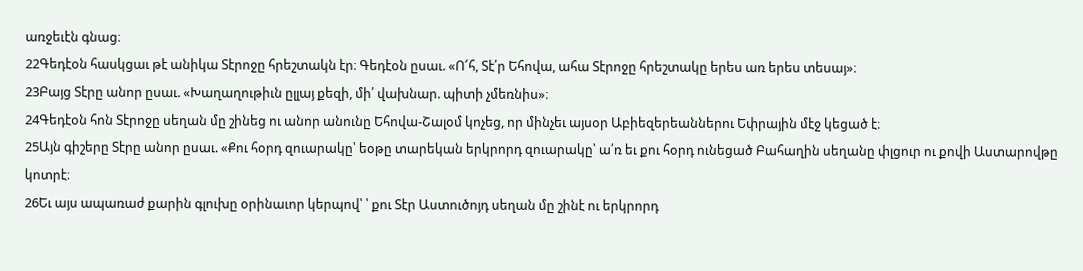առջեւէն գնաց։
22Գեդէօն հասկցաւ թէ անիկա Տէրոջը հրեշտակն էր։ Գեդէօն ըսաւ. «Ո՜հ, Տէ՛ր Եհովա, ահա Տէրոջը հրեշտակը երես առ երես տեսայ»։
23Բայց Տէրը անոր ըսաւ. «Խաղաղութիւն ըլլայ քեզի, մի՛ վախնար. պիտի չմեռնիս»։
24Գեդէօն հոն Տէրոջը սեղան մը շինեց ու անոր անունը Եհովա-Շալօմ կոչեց, որ մինչեւ այսօր Աբիեզերեաններու Եփրային մէջ կեցած է։
25Այն գիշերը Տէրը անոր ըսաւ. «Քու հօրդ զուարակը՝ եօթը տարեկան երկրորդ զուարակը՝ ա՛ռ եւ քու հօրդ ունեցած Բահաղին սեղանը փլցուր ու քովի Աստարովթը կոտրէ։
26Եւ այս ապառաժ քարին գլուխը օրինաւոր կերպով՝ ՝ քու Տէր Աստուծոյդ սեղան մը շինէ ու երկրորդ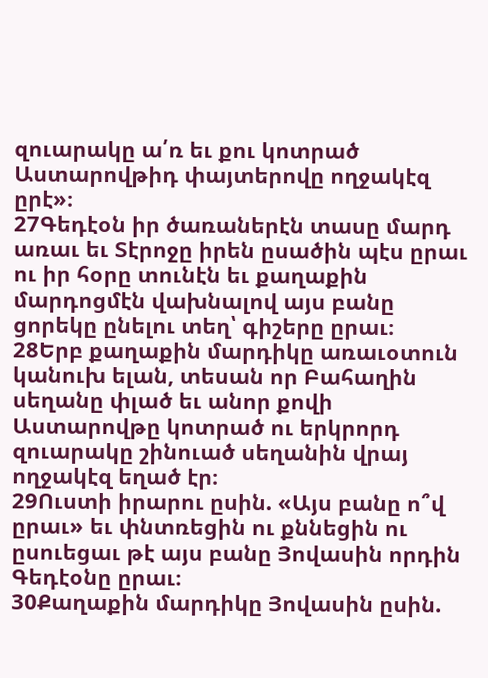զուարակը ա՛ռ եւ քու կոտրած Աստարովթիդ փայտերովը ողջակէզ ըրէ»։
27Գեդէօն իր ծառաներէն տասը մարդ առաւ եւ Տէրոջը իրեն ըսածին պէս ըրաւ ու իր հօրը տունէն եւ քաղաքին մարդոցմէն վախնալով այս բանը ցորեկը ընելու տեղ՝ գիշերը ըրաւ։
28Երբ քաղաքին մարդիկը առաւօտուն կանուխ ելան, տեսան որ Բահաղին սեղանը փլած եւ անոր քովի Աստարովթը կոտրած ու երկրորդ զուարակը շինուած սեղանին վրայ ողջակէզ եղած էր։
29Ուստի իրարու ըսին. «Այս բանը ո՞վ ըրաւ» եւ փնտռեցին ու քննեցին ու ըսուեցաւ թէ այս բանը Յովասին որդին Գեդէօնը ըրաւ։
30Քաղաքին մարդիկը Յովասին ըսին.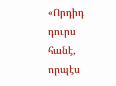«Որդիդ դուրս հանէ, որպէս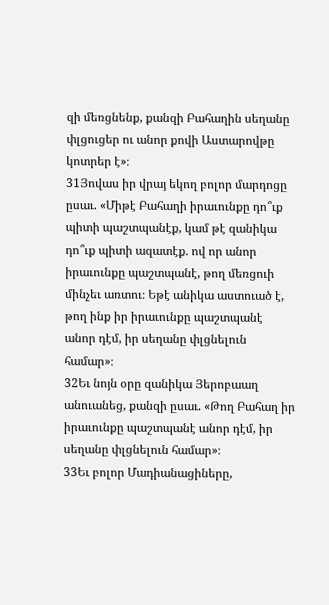զի մեռցնենք, քանզի Բահաղին սեղանը փլցուցեր ու անոր քովի Աստարովթը կոտրեր է»։
31Յովաս իր վրայ եկող բոլոր մարդոցը ըսաւ. «Միթէ Բահաղի իրաւունքը դո՞ւք պիտի պաշտպանէք, կամ թէ զանիկա դո՞ւք պիտի ազատէք. ով որ անոր իրաւունքը պաշտպանէ, թող մեռցուի մինչեւ առտու։ Եթէ անիկա աստուած է, թող ինք իր իրաւունքը պաշտպանէ անոր դէմ, իր սեղանը փլցնելուն համար»։
32Եւ նոյն օրը զանիկա Յերոբաաղ անուանեց, քանզի ըսաւ. «Թող Բահաղ իր իրաւունքը պաշտպանէ անոր դէմ, իր սեղանը փլցնելուն համար»։
33Եւ բոլոր Մադիանացիները,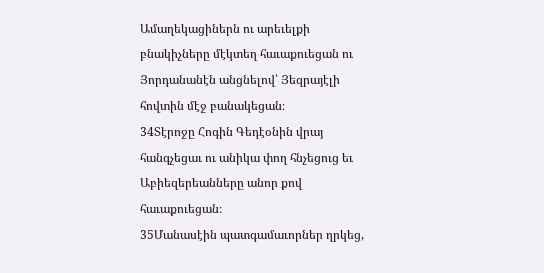Ամաղեկացիներն ու արեւելքի բնակիչները մէկտեղ հաւաքուեցան ու Յորդանանէն անցնելով՝ Յեզրայէլի հովտին մէջ բանակեցան։
34Տէրոջը Հոգին Գեդէօնին վրայ հանգչեցաւ ու անիկա փող հնչեցուց եւ Աբիեզերեանները անոր քով հաւաքուեցան։
35Մանասէին պատգամաւորներ ղրկեց,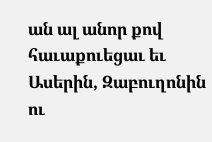ան ալ անոր քով հաւաքուեցաւ եւ Ասերին, Զաբուղոնին ու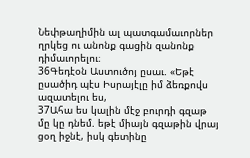Նեփթաղիմին ալ պատգամաւորներ ղրկեց ու անոնք գացին զանոնք դիմաւորելու։
36Գեդէօն Աստուծոյ ըսաւ. «Եթէ ըսածիդ պէս Իսրայէլը իմ ձեռքովս ազատելու ես,
37Ահա ես կալին մէջ բուրդի գզաթ մը կը դնեմ. եթէ միայն գզաթին վրայ ցօղ իջնէ, իսկ գետինը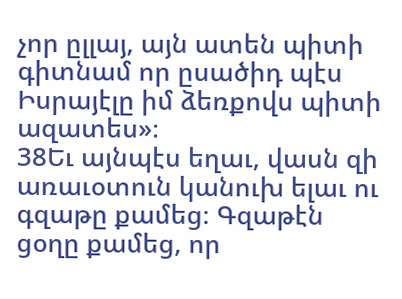չոր ըլլայ, այն ատեն պիտի գիտնամ որ ըսածիդ պէս Իսրայէլը իմ ձեռքովս պիտի ազատես»։
38Եւ այնպէս եղաւ, վասն զի առաւօտուն կանուխ ելաւ ու գզաթը քամեց։ Գզաթէն ցօղը քամեց, որ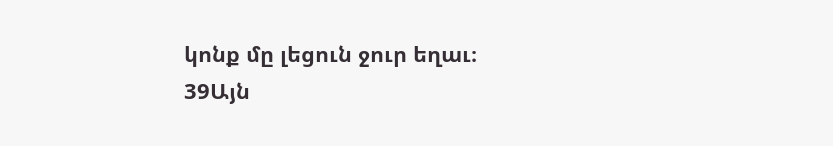կոնք մը լեցուն ջուր եղաւ։
39Այն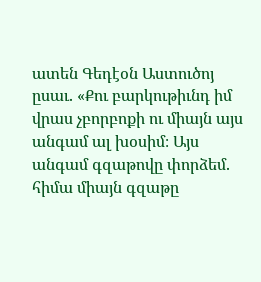ատեն Գեդէօն Աստուծոյ ըսաւ. «Քու բարկութիւնդ իմ վրաս չբորբոքի ու միայն այս անգամ ալ խօսիմ։ Այս անգամ գզաթովը փորձեմ. հիմա միայն գզաթը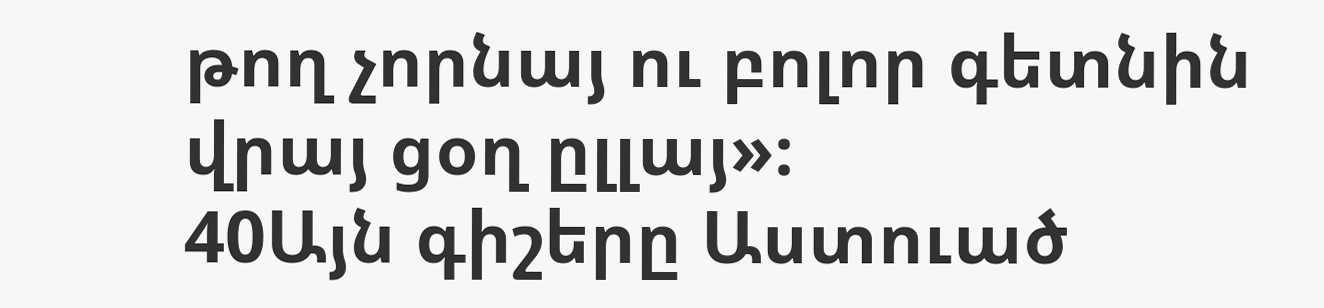թող չորնայ ու բոլոր գետնին վրայ ցօղ ըլլայ»։
40Այն գիշերը Աստուած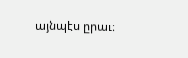այնպէս ըրաւ։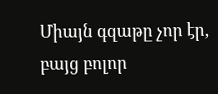Միայն գզաթը չոր էր, բայց բոլոր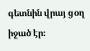գետնին վրայ ցօղ իջած էր։